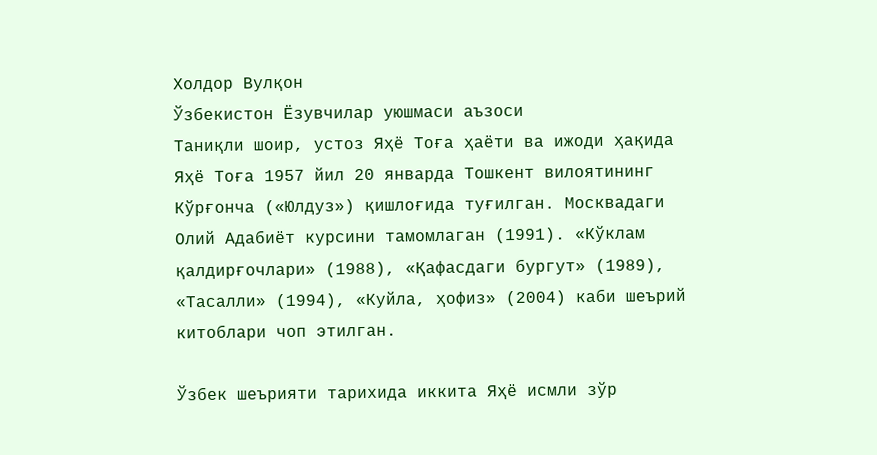Холдор Вулқон
Ўзбекистон Ёзувчилар уюшмаси аъзоси
Таниқли шоир, устоз Яҳё Тоға ҳаёти ва ижоди ҳақида
Яҳё Тоға 1957 йил 20 январда Тошкент вилоятининг Кўрғонча («Юлдуз») қишлоғида туғилган. Москвадаги Олий Адабиёт курсини тамомлаган (1991). «Кўклам қалдирғочлари» (1988), «Қафасдаги бургут» (1989), «Тасалли» (1994), «Куйла, ҳофиз» (2004) каби шеърий китоблари чоп этилган.

Ўзбек шеърияти тарихида иккита Яҳё исмли зўр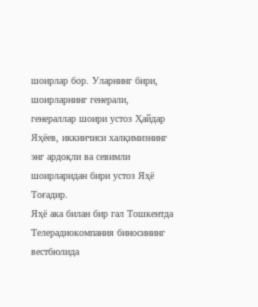шоирлар бор. Уларнинг бири, шоирларнинг генерали, генераллар шоири устоз Ҳайдар Яҳёев, иккинчиси халқимизнинг энг ардоқли ва севимли шоирларидан бири устоз Яҳё Тоғадир.
Яҳё ака билан бир гал Тошкентда Телерадиокомпания биносининг вестбюлида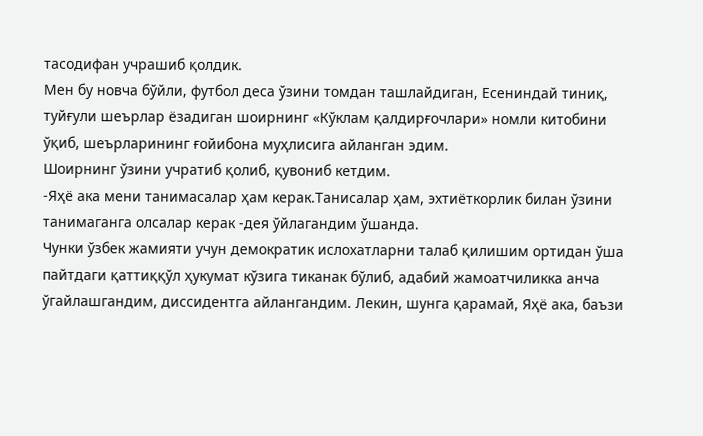тасодифан учрашиб қолдик.
Мен бу новча бўйли, футбол деса ўзини томдан ташлайдиган, Есениндай тиниқ, туйғули шеърлар ёзадиган шоирнинг «Кўклам қалдирғочлари» номли китобини ўқиб, шеърларининг ғойибона муҳлисига айланган эдим.
Шоирнинг ўзини учратиб қолиб, қувониб кетдим.
-Яҳё ака мени танимасалар ҳам керак.Танисалар ҳам, эхтиёткорлик билан ўзини танимаганга олсалар керак -дея ўйлагандим ўшанда.
Чунки ўзбек жамияти учун демократик ислохатларни талаб қилишим ортидан ўша пайтдаги қаттиққўл ҳукумат кўзига тиканак бўлиб, адабий жамоатчиликка анча ўгайлашгандим, диссидентга айлангандим. Лекин, шунга қарамай, Яҳё ака, баъзи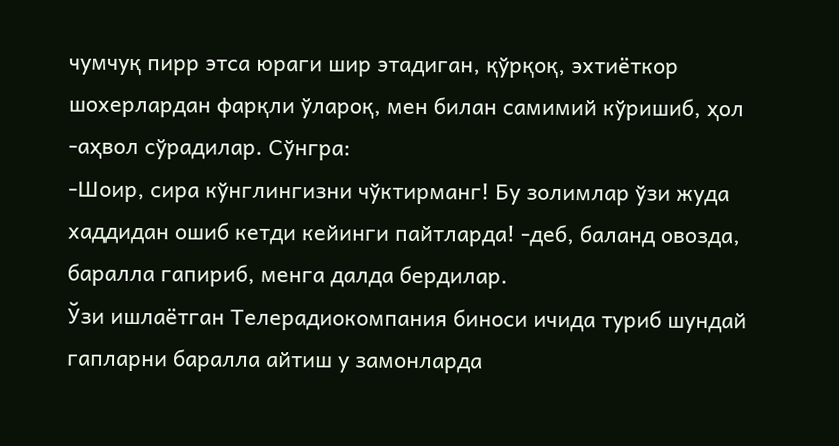чумчуқ пирр этса юраги шир этадиган, қўрқоқ, эхтиёткор шохерлардан фарқли ўлароқ, мен билан самимий кўришиб, ҳол -аҳвол сўрадилар. Сўнгра:
-Шоир, сира кўнглингизни чўктирманг! Бу золимлар ўзи жуда хаддидан ошиб кетди кейинги пайтларда! -деб, баланд овозда, баралла гапириб, менга далда бердилар.
Ўзи ишлаётган Телерадиокомпания биноси ичида туриб шундай гапларни баралла айтиш у замонларда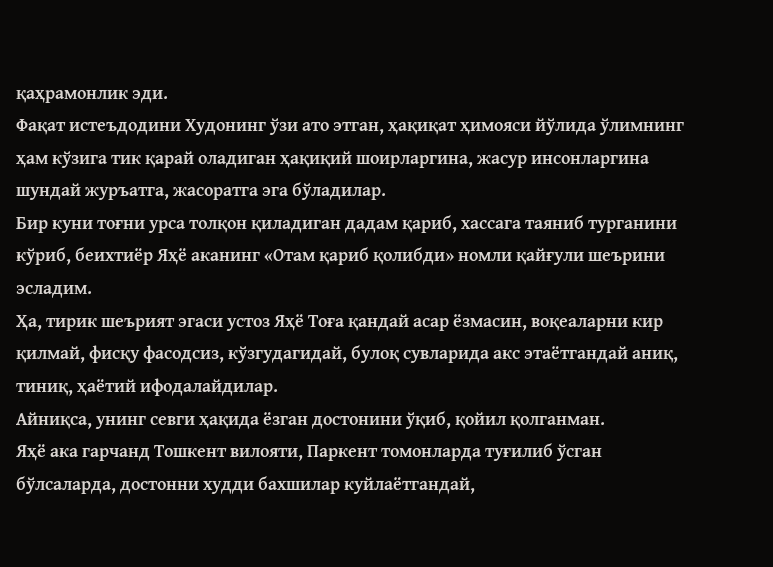қаҳрамонлик эди.
Фақат истеъдодини Худонинг ўзи ато этган, ҳақиқат ҳимояси йўлида ўлимнинг ҳам кўзига тик қарай оладиган ҳақиқий шоирларгина, жасур инсонларгина шундай журъатга, жасоратга эга бўладилар.
Бир куни тоғни урса толқон қиладиган дадам қариб, хассага таяниб турганини кўриб, беихтиёр Яҳё аканинг «Отам қариб қолибди» номли қайғули шеърини эсладим.
Ҳа, тирик шеърият эгаси устоз Яҳё Тоға қандай асар ёзмасин, воқеаларни кир қилмай, фисқу фасодсиз, кўзгудагидай, булоқ сувларида акс этаётгандай аниқ, тиниқ, ҳаётий ифодалайдилар.
Айниқса, унинг севги ҳақида ёзган достонини ўқиб, қойил қолганман.
Яҳё ака гарчанд Тошкент вилояти, Паркент томонларда туғилиб ўсган бўлсаларда, достонни худди бахшилар куйлаётгандай,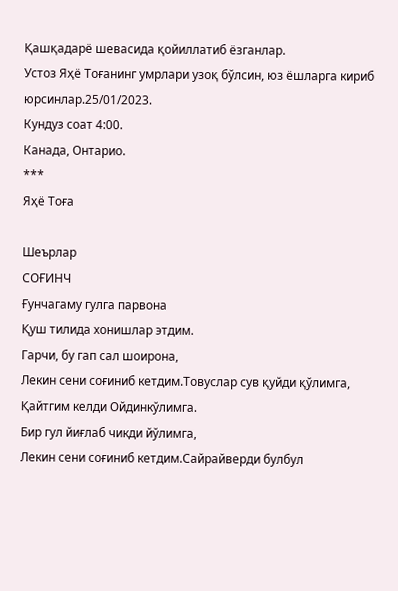Қашқадарё шевасида қойиллатиб ёзганлар.
Устоз Яҳё Тоғанинг умрлари узоқ бўлсин, юз ёшларга кириб юрсинлар.25/01/2023.
Кундуз соат 4:00.
Канада, Онтарио.
***
Яҳё Тоға

Шеърлар
СОҒИНЧ
Ғунчагаму гулга парвона
Қуш тилида хонишлар этдим.
Гарчи, бу гап сал шоирона,
Лекин сени соғиниб кетдим.Товуслар сув қуйди қўлимга,
Қайтгим келди Ойдинкўлимга.
Бир гул йиғлаб чикди йўлимга,
Лекин сени соғиниб кетдим.Сайрайверди булбул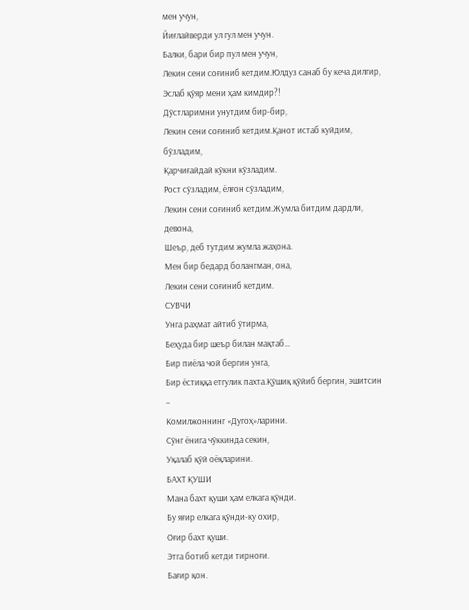мен учун,
Йиғлайверди ул гул мен учун.
Балки, бари бир пул мен учун,
Лекин сени соғиниб кетдим.Юлдуз санаб бу кеча дилгир,
Эслаб қўяр мени ҳам кимдир?!
Дўстларимни унутдим бир-бир,
Лекин сени соғиниб кетдим.Қанот истаб куйдим, бўзладим,
Қарчиғайдай кўкни кўзладим.
Рост сўзладим, ёлғон сўзладим,
Лекин сени соғиниб кетдим.Жумла битдим дардли, девона,
Шеър, деб тутдим жумла жаҳона.
Мен бир бедард болангман, она,
Лекин сени соғиниб кетдим.
СУВЧИ
Унга раҳмат айтиб ўтирма,
Беҳуда бир шеър билан мақтаб…
Бир пиёла чой бергин унга,
Бир ёстиққа етгулик пахта.Қўшиқ қўйиб бергин, эшитсин –
Комилжоннинг «Дугоҳ»ларини.
Сўнг ёнига чўккинда секин,
Уқалаб қўй оёқларини.
БАХТ ҚУШИ
Мана бахт қуши ҳам елкага қўнди.
Бу яғир елкага қўнди-ку охир,
Оғир бахт қуши.
Этга ботиб кетди тирноғи.
Бағир қон.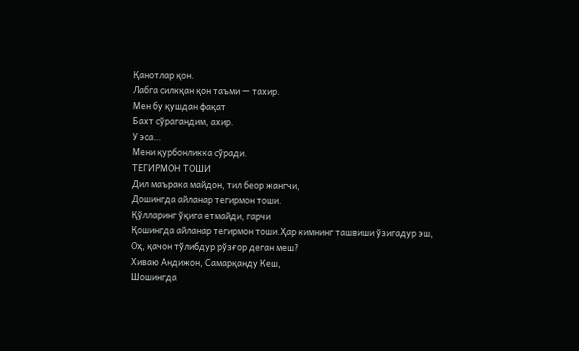Қанотлар қон.
Лабга силкқан қон таъми — тахир.
Мен бу қушдан фақат
Бахт сўрагандим, ахир.
У эса…
Мени қурбонликка сўради.
ТЕГИРМОН ТОШИ
Дил маърака майдон, тил беор жангчи,
Дошингда айланар тегирмон тоши.
Қўлларинг ўқига етмайди, гарчи
Қошингда айланар тегирмон тоши.Ҳар кимнинг ташвиши ўзигадур эш,
Оҳ, қачон тўлибдур рўзғор деган меш?
Хиваю Андижон, Самарқанду Кеш,
Шошингда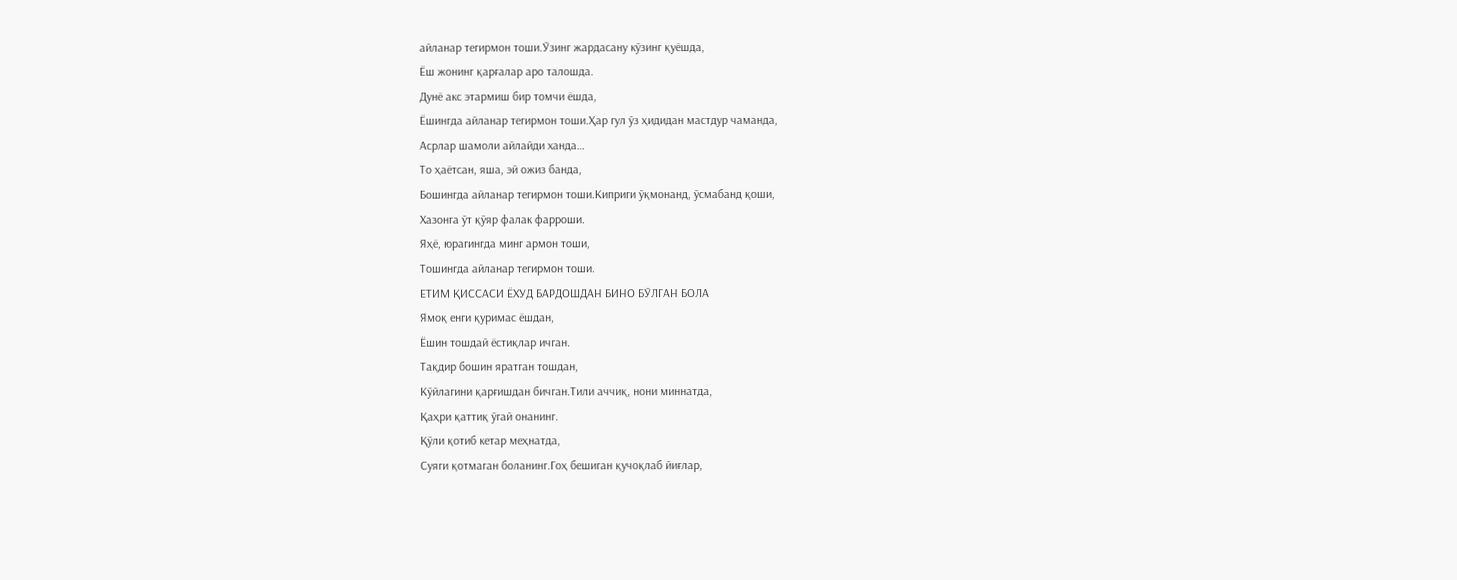айланар тегирмон тоши.Ўзинг жардасану кўзинг қуёшда,
Ёш жонинг қарғалар аро талошда.
Дунё акс этармиш бир томчи ёшда,
Ёшингда айланар тегирмон тоши.Ҳар гул ўз ҳидидан мастдур чаманда,
Асрлар шамоли айлайди ханда…
То ҳаётсан, яша, эй ожиз банда,
Бошингда айланар тегирмон тоши.Киприги ўқмонанд, ўсмабанд қоши,
Хазонга ўт қўяр фалак фарроши.
Яҳё, юрагингда минг армон тоши,
Тошингда айланар тегирмон тоши.
ЕТИМ ҚИССАСИ ЁХУД БАРДОШДАН БИНО БЎЛГАН БОЛА
Ямоқ енги қуримас ёшдан,
Ёшин тошдай ёстиқлар ичган.
Тақдир бошин яратган тошдан,
Кўйлагини қарғишдан бичган.Тили аччиқ, нони миннатда,
Қаҳри қаттиқ ўгай онанинг.
Қўли қотиб кетар меҳнатда,
Суяги қотмаган боланинг.Гоҳ бешиган қучоқлаб йиғлар,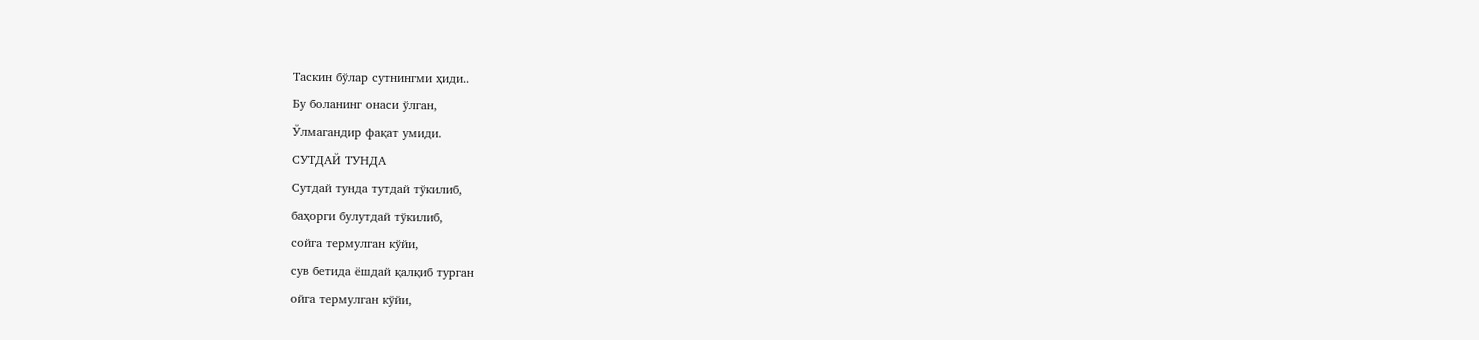Таскин бўлар сутнингми ҳиди..
Бу боланинг онаси ўлган,
Ўлмагандир фақат умиди.
СУТДАЙ ТУНДА
Сутдай тунда тутдай тўкилиб,
баҳорги булутдай тўкилиб,
сойга термулган кўйи,
сув бетида ёшдай қалқиб турган
ойга термулган кўйи,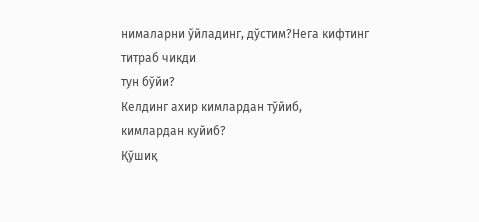нималарни ўйладинг, дўстим?Нега кифтинг титраб чикди
тун бўйи?
Келдинг ахир кимлардан тўйиб,
кимлардан куйиб?
Қўшиқ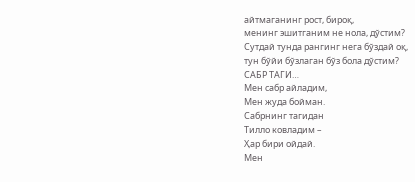айтмаганинг рост, бироқ,
менинг эшитганим не нола, дўстим?
Сутдай тунда рангинг нега бўздай оқ,
тун бўйи бўзлаган бўз бола дўстим?
САБР ТАГИ…
Мен сабр айладим,
Мен жуда бойман.
Сабрнинг тагидан
Тилло ковладим –
Ҳар бири ойдай.
Мен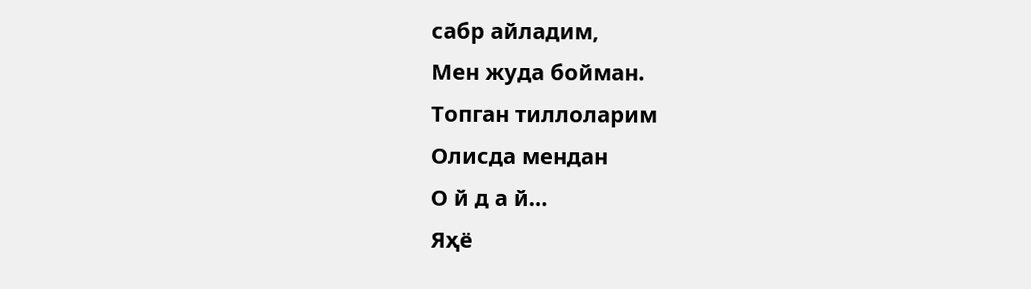сабр айладим,
Мен жуда бойман.
Топган тиллоларим
Олисда мендан
О й д а й…
Яҳё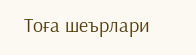Тоға шеърлари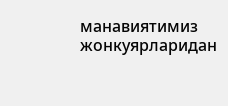манавиятимиз жонкуярларидан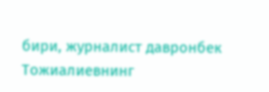бири, журналист давронбек Тожиалиевнинг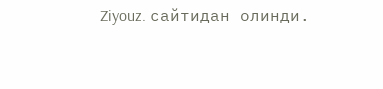Ziyouz. сайтидан олинди.